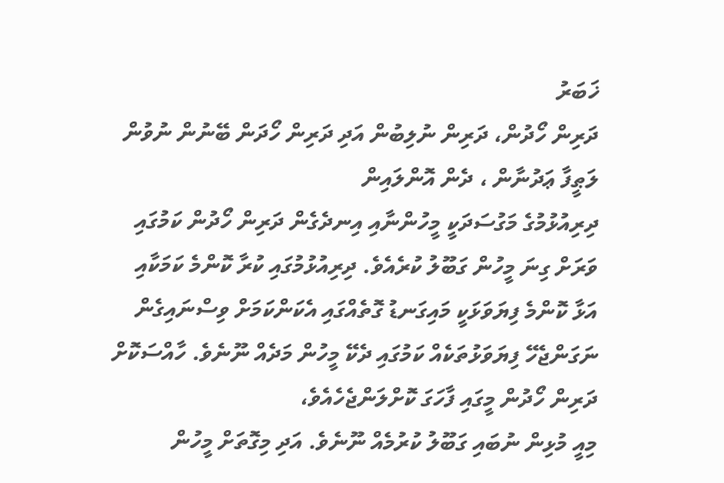ޚަބަރު
ދަރިން ހޯދުން، ދަރިން ނުލިބުން އަދި ދަރިން ހޯދަން ބޭނުން ނުވުން
ލަޠީފާ ޢަދުނާން ، ދެން އޮންލައިން
ދިރިއުޅުމުގެ މަގުސަދަކީ މީހުންނާއި އިނދެގެން ދަރިން ހޯދުން ކަމުގައި ވަރަށް ގިނަ މީހުން ގަބޫލު ކުރެއެވެ. ދިރިއުޅުމުގައި ކުރާ ކޮންމެ ކަމަކާއި އަޅާ ކޮންމެ ފިޔަވަޅަކީ މައިގަނޑު ގޮތެއްގައި އެކަންކަމަށް ވިސްނައިގެން ނަގަންޖެހޭ ފިޔަވަޅުތަކެއް ކަމުގައި ދެކޭ މީހުން މަދެއް ނޫނެވެ. ހާއްސަކޮށް ދަރިން ހޯދުން މީގައި ފާހަގަ ކޮށްލަންޖެހެއެވެ،
މިއީ މުޅިން ނުބައި ގަބޫލު ކުރުމެއް ނޫނެވެ. އަދި މިގޮތަށް މީހުން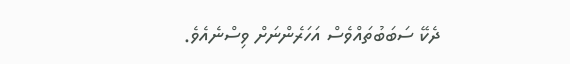ދެކޭ ސަބަބުތައްވެސް އަހަރެންނަށް ވިސްނެއެވެ.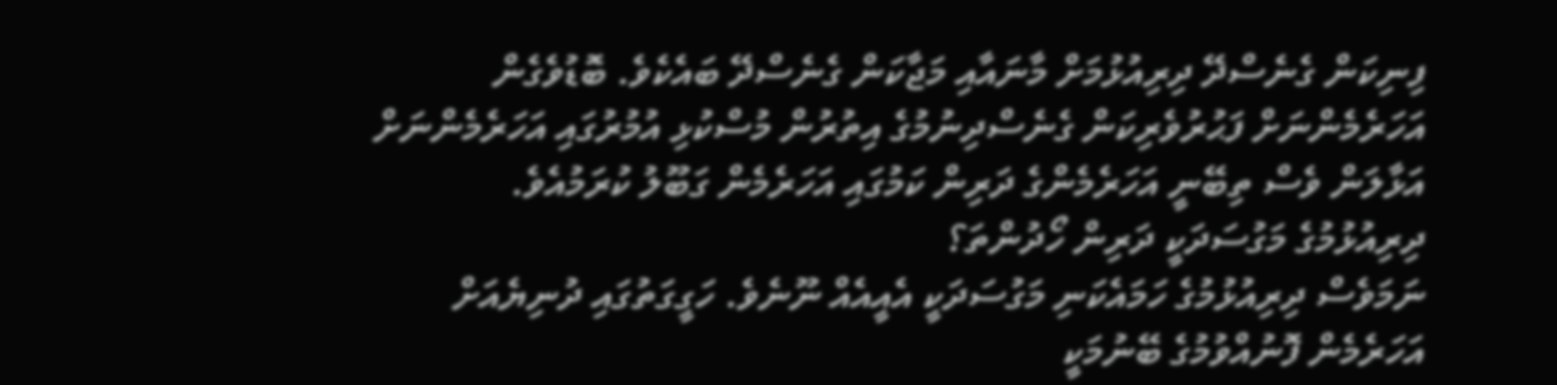ފިނިކަން ގެނެސްދޭ ދިރިއުޅުމަށް މާނައާއި މަޖާކަން ގެނެސްދޭ ބައެކެވެ. ބޮޑުވެގެން އަހަރެމެންނަށް ފަޙުރުވެރިކަން ގެނެސްދިނުމުގެ އިތުރުން މުސްކުޅި އުމުރުގައި އަހަރެމެންނަށް އަޅާލަން ވެސް ތިބޭނީ އަހަރެމެންގެ ދަރިން ކަމުގައި އަހަރެމެން ގަބޫލު ކުރަމުއެވެ.
ދިރިއުޅުމުގެ މަގުސަދަކީ ދަރިން ހޯދުންތަ؟
ނަމަވެސް ދިރިއުޅުމުގެ ހަމައެކަނި މަގުސަދަކީ އެއީއެއް ނޫނެވެ. ހަގީގަތުގައި ދުނިޔެއަށް އަހަރެމެން ފޮނުއްވުމުގެ ބޭނުމަކީ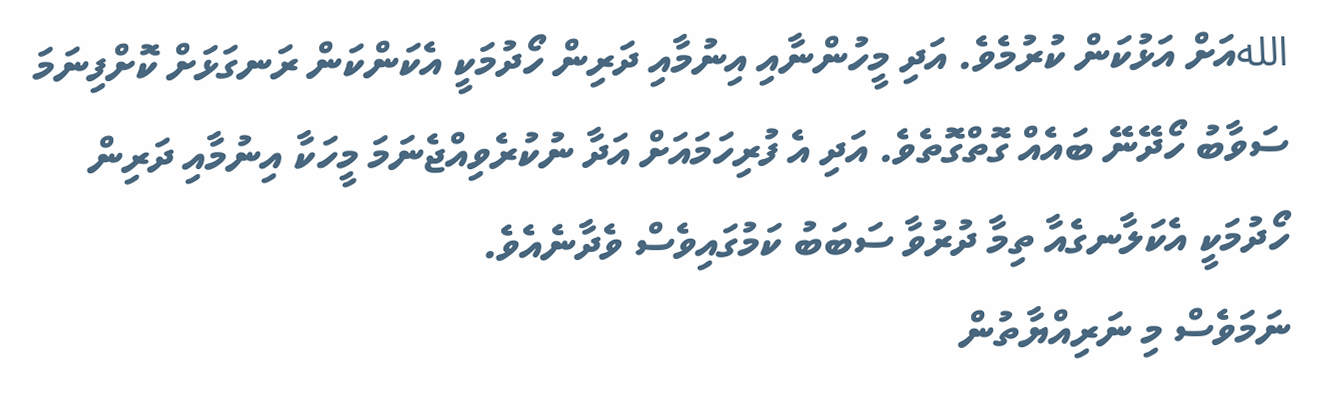اللهއަށް އަޅުކަން ކުރުމެވެ. އަދި މީހުންނާއި އިނުމާއި ދަރިން ހޯދުމަކީ އެކަންކަން ރަނގަޅަށް ކޮށްފިނަމަ ސަވާބު ހޯދޭނޭ ބައެއް ގޮތްގޮތެވެ. އަދި އެ ފުރިހަމައަށް އަދާ ނުކުރެވިއްޖެނަމަ މީހަކާ އިނުމާއި ދަރިން ހޯދުމަކީ އެކަލާނގެއާ ތިމާ ދުރުވާ ސަބަބު ކަމުގައިވެސް ވެދާނެއެވެ.
ނަމަވެސް މި ނަރިއްޔާތުން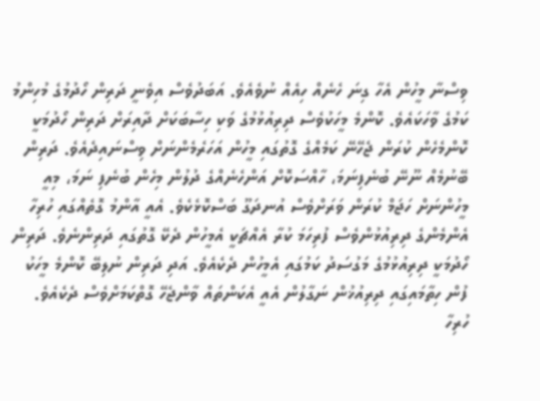ވިސްނާ މީހުން އެހާ ގިނަ ހެނެއް ހިއެއް ނުވެއެވެ. އަބަދުވެސް އިވެނީ ދަރިން ހޯދުމުގެ މުހިންމު ކަމުގެ ވާހަކައެވެ. ކޮންމެ މީހަކުވެސް ދިރިއުޅުމުގެ ވަކި ހިސާބަކަށް ދާއިރަށް ދަރިން ހޯދުމަކީ ކޮންމެހެން ކުރަން ޖެހޭނޭ ކަމެއްގެ ގޮތުގައި މީހުން އަހަރެމެންނަށް ވިސްނައިދެއެވެ. ދަރިން ބޭނުމެއް ނޫނޭ ބުނެފިނަމަ، ހާއްސަކޮށް އަންހެނެއްގެ ދުލުން މިހެން ބުނެފި ނަމަ، މިއީ މީހުންނަށް ހަޖަމް ކުރަން ވަރަށްވެސް އުނދަގޫ ބަސްކޮޅެކެވެ. އެއީ އާންމު ގޮތެއްގައި ހުރިހާ އެންމެންގެ ދިރިއުޅުންވެސް ފުރިހަމަ ކުރާ އެއްޗަކީ އެމީހުން ދެކޭ ގޮތުގައި ދަރިންނެވެ. ދަރިން ހޯދުމަކީ ދިރިއުޅުމުގެ މަގުސަދު ކަމުގައި އެމީހުން ދެކެއެވެ. އަދި ދަރިން ނުލިބޭ ކޮންމެ މީހަކު ފުން ހިތާމައިގައި ދިރިއުޚުން ނަގާލުން އެއީ އެކަންތައް ވާންޖެހޭ ގޮތްކަމަށްވެސް ދެކެއެވެ.
ހުރިހާ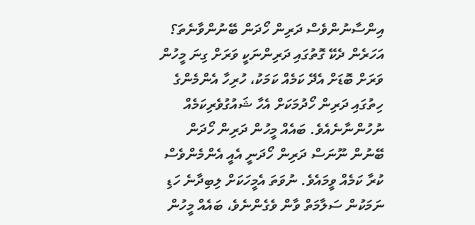އިންސާނުންވެސް ދަރިން ހޯދަން ބޭނުންވާނެތަ؟
އަހަރެން ދެކޭ ގޮތުގައި ދަރިންނަކީ ވަރަށް ގިނަ މީހުން ވަރަށް ބޮޑަށް އެދޭ ކަމެއް ކަމަކު، ހުރިހާ އެންމެންގެ ހިތުގައި ދަރިން ހޯދުމަކަށް އެހާ ޝައުގުވެރިކަމެއް ނުހުންނާނެއެވެ. ބައެއް މީހުން ދަރިން ހޯދަން ބޭނުން ނޫނަސް ދަރިން ހޯދަނީ އެއީ އެންމެންވެސް ކުރާ ކަމެއް ވީމައެވެ. ނުވަތަ އެމީހަކަށް ލިބިދާނެ ހަޑި ނަމަކުން ސަލާމަތް ވާން ވެގެންނެވެ، ބައެއް މީހުން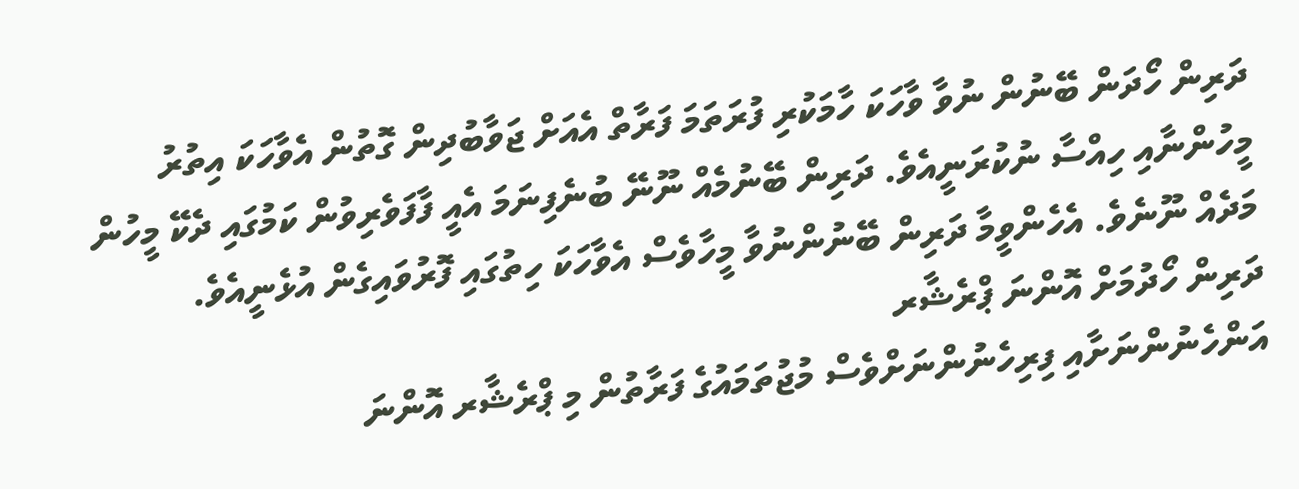ދަރިން ހޯދަން ބޭނުން ނުވާ ވާހަކަ ހާމަކުރި ފުރަތަމަ ފަރާތް އެއަށް ޖަވާބުދިން ގޮތުން އެވާހަކަ އިތުރު މީހުންނާއި ހިއްސާ ނުކުރަނީއެވެ. ދަރިން ބޭނުމެއް ނޫނޭ ބުނެފިނަމަ އެއީ ފާފަވެރިވުން ކަމުގައި ދެކޭ މީހުން މަދެއް ނޫނެވެ. އެހެންވީމާ ދަރިން ބޭނުންނުވާ މީހާވެސް އެވާހަކަ ހިތުގައި ފޮރުވައިގެން އުޅެނީއެވެ.
ދަރިން ހޯދުމަށް އޮންނަ ޕްރެޝާރ
އަންހެނުންނަށާއި ފިރިހެނުންނަށްވެސް މުޖުތަމައުގެ ފަރާތުން މި ޕްރެޝާރ އޮންނަ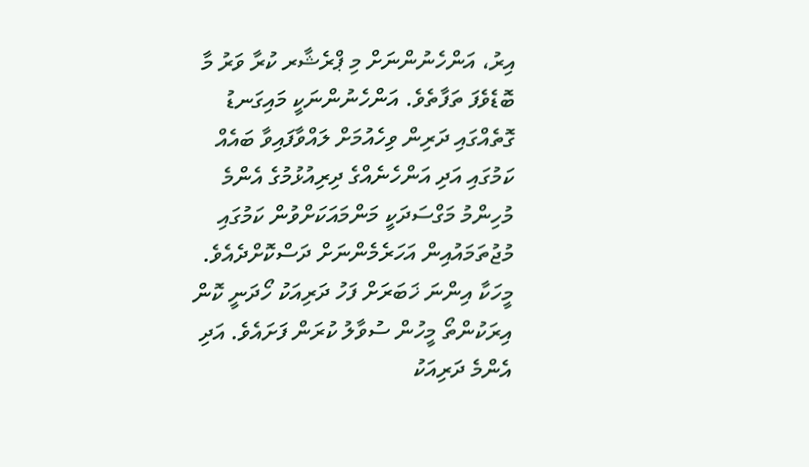އިރު، އަންހެނުންނަށް މި ޕްރެޝާރ ކުރާ ވަރު މާ ބޮޑެވެފަ ތަފާތެވެ. އަންހެނުންނަކީ މައިގަނޑު ގޮތެއްގައި ދަރިން ވިހެއުމަށް ލައްވާފައިވާ ބައެއް ކަމުގައި އަދި އަންހެނެއްގެ ދިރިއުޅުމުގެ އެންމެ މުހިންމު މަގްސަދަކީ މަންމައަކަށްވުން ކަމުގައި މުޖުތަމައުއިން އަހަރެމެންނަށް ދަސްކޮށްދެއެވެ.
މީހަކާ އިންނަ ޚަބަރަށް ފަހު ދަރިއަކު ހޯދަނީ ކޮން އިރަކުންތޯ މީހުން ސުވާލު ކުރަން ފަށައެވެ. އަދި އެންމެ ދަރިއަކު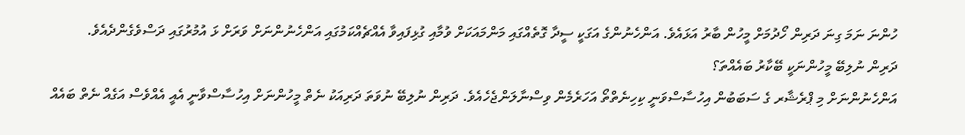ހުންނަ ނަމަ ގިނަ ދަރިން ހޯދުމަށް މީހުން ބާރު އަޅައެވެ. އަންހެނުންގެ އަގަކީ ސީދާ ގޮތެއްގައި މަންމައަކަށް ވުމާއި ގުޅިފައިވާ އެއްޗެއްކަމުގައި އަންހެނުންނަށް ވަރަށް ޅަ އުމުރުގައި ދަސްވެގެންދެއެވެ.
ދަރިން ނުލިބޭ މީހުންނަކީ ބޭކާރު ބައެއްތަ؟
އަންހެނުންނަށް މި ޕްރެޝާރ ގެ ސަބަބުން އިހުސާސްވަނީ ކިހިނެތްތޯ އަހަރެމެން ވިސްނާލަންޖެހެއެވެ. ދަރިން ނުލިބޭ ނުވަތަ ދަރިއަކު ނެތް މީހުންނަށް އިހުސާސްވާނީ އެއީ އެއްވެސް އަގެއް ނެތް ބައެއް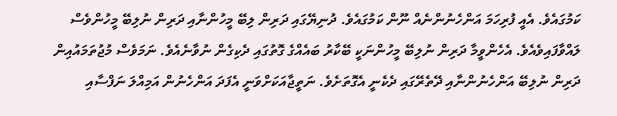ކަމުގައެވެ. އެއީ ފުރިހަމަ އަންހެނުންނެއް ނޫން ކަމުގައެވެ. ދުނިޔޭގައި ދަރިން ލިބޭ މީހުންނާއި ދަރިން ނުލިބޭ މީހުންވެސް ލައްވާފައިވެއެވެ. އެހެންވީމާ ދަރިން ނުލިބޭ މީހުންނަކީ ބޭކާރު ބައެއްގެ ގޮތުގައި ދެކިގެން ނުވާނެއެވެ. ނަމަވެސް މުޖުތަމައުއިން ދަރިން ނުލިބޭ އަންހެނުންނާއި ދޭތެރޭގައި ދެކެނީ އެގޮތަށެވެ. ނަތީޖާއަކަށްވަނީ އެފަދަ އަންހެނުން އަމިއްލަ ނަފްސާއި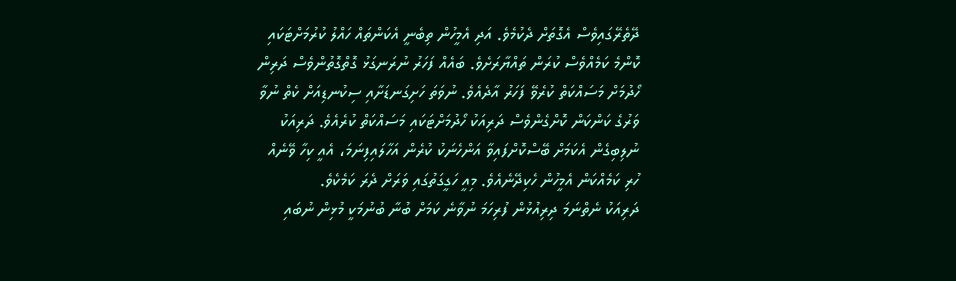ދޭތެރޭގައިވެސް އެގޮތަށް ދެކުމެވެ. އަދި އެމީހުން ތިބެނީ އެކަންތައް ހައްލު ކުރުމަށްޓަކައި ކޮންމެ ކަމެއްވެސް ކުރަން ތައްޔާރަށެވެ. ބައެއް ފަހަރު ނުރަނގަޅު ގޮތްގޮތުންވެސް ދަރިން ހޯދުމަށް މަސައްކަތް ކުރެވޭ ފަހަރު އާދެއެވެ. ނުވަތަ ހަށިގަނޑަށާއި ސިކުނޑިއަށް ކެތް ނުވާ ވަރުގެ ކަންކަން ކޮށްގެންވެސް ދަރިއަކު ހޯދުމަށްޓަކައި މަސައްކަތް ކުރެއެވެ. ދަރިއަކު ނުލިބިގެން އެކަމަށް ބޭސްކޮށްފައިވާ އަންހެނަކު ކުރެން އަހާލައިފިނަމަ، އެއީ ކިހާ ވޭނެއް ހުރި ކަމެއްކަން އެމީހުން ހެކިދޭނެއެވެ. މިއީ ހަގީގަތުގައި ވަރަށް ދެރަ ކަމެކެވެ.
ދަރިއަކު ނެތްނަމަ ދިރިއުޅުން ފުރިހަމަ ނުވާނެ ކަމަށް ބުނާ ބުނުމަކީ މުޅިން ނުބައި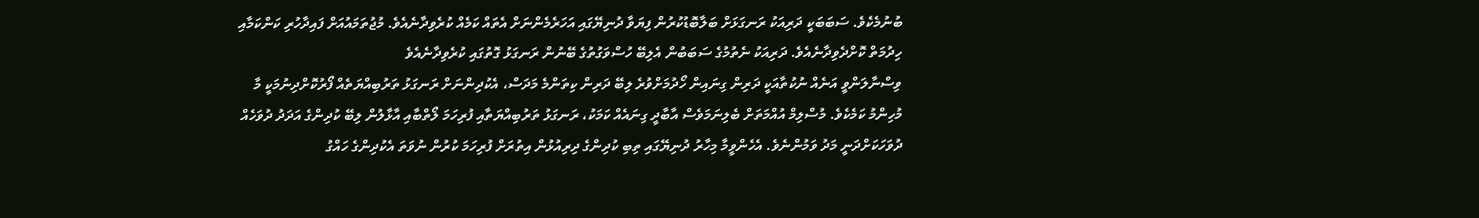ބުނުމެކެވެ. ސަބަބަކީ ދަރިއަކު ރަނގަޅަށް ބަލާބޮޑުކުރުން ފިޔަވާ ދުނިޔޭގައި އަހަރެމެންނަށް އެތައް ކަމެއް ކުރެވިދާނެއެވެ. މުޖުތަމައުއަށް ފައިދާހުރި ކަންކަމާއި ހިދުމަތް ކޮށްދެވިދާނެއެވެ. ދަރިއަކު ނެތުމުގެ ސަބަބުން އެލިބޭ ހުސްވަގުތުގެ ބޭނުން ރަނގަޅު ގޮތުގައި ކުރެވިދާނެއެވެ
ވިސްނާލަންވީ އަނެއް ނުކުތާއަކީ ދަރިން ގިނައިން ހޯދުމަށްވުރެ ލިބޭ ދަރިން ކިތަންމެ މަދަސް، އެކުދިންނަށް ރަނގަޅު ތަރުބިއްޔަތެއް ފޯރުކޮށްދިނުމަކީ މާ މުހިންމު ކަމެކެވެ. މުސްލިމް އުއްމަތަށް ބެލިނަމަވެސް އާބާދީ ގިނައެއް ކަމަކު، ރަނގަޅު ތަރުބިއްޔަތާއި ފުރިހަމަ ލޯތްބާއި އާޅާލުން ލިބޭ ކުދިންގެ އަދަދު ދުވަހެއް ދުވަހަކަށްދަނީ މަދު ވަމުންނެވެ. އެހެންވީމާ މިހާރު ދުނިޔޭގައި ތިބި ކުދިންގެ ދިރިއުޅުން އިތުރަށް ފުރިހަމަ ކުރުން ނުވަތަ އެކުދިންގެ ހައްގު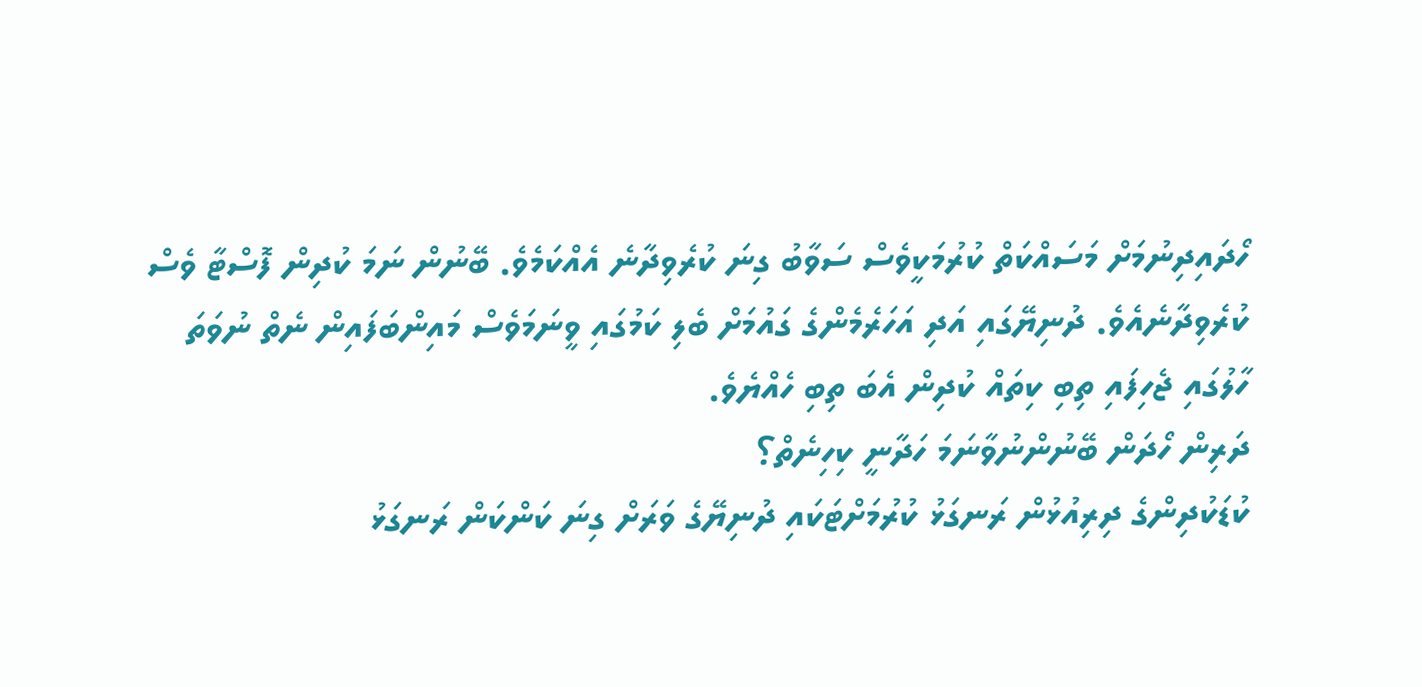ހޯދައިދިނުމަށް މަސައްކަތް ކުރުމަކީވެސް ސަވާބު ގިނަ ކުރެވިދާނެ އެއްކަމެވެ. ބޭނުން ނަމަ ކުދިން ފޮސްޓާ ވެސް ކުރެވިދާނެއެވެ. ދުނިޔޭގައި އަދި އަހަރެމެންގެ ގައުމަށް ބެލި ކަމުގައި ވީނަމަވެސް މައިންބަފައިން ނެތް ނުވަތަ ހާލުގައި ޖެހިފައި ތިބި ކިތައް ކުދިން އެބަ ތިބި ހެއްޔެވެ.
ދަރިން ހޯދަން ބޭނުންނުވާނަމަ ހަދާނީ ކިހިނެތް؟
ކުޑަކުދިންގެ ދިރިއުޅުން ރަނގަޅު ކުރުމަށްޓަކައި ދުނިޔޭގެ ވަރަށް ގިނަ ކަންކަން ރަނގަޅު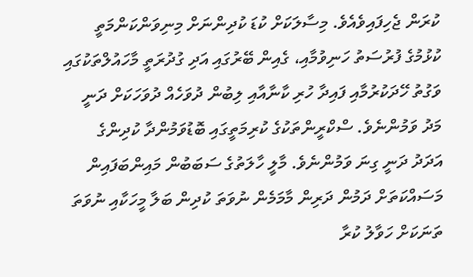ކުރަން ޖެހިފައިވެއެވެ. މިސާލަކަށް ކުޑަ ކުދިންނަށް މިނިވަންކަންމަތީ ކުޅުމުގެ ފުރުސަތު ހަނިވުމާއި، ގެއިން ބޭރުގައި އަދި ގުދުރަތީ މާހައުލްތަކުގައި ވަގުތު ހޭދަކުރުމާއި ފައިދާ ހުރި ކާނާއާއި ލިބުން ދުވަހެއް ދުވަހަކަށް ދަނީ މަދު ވަމުންނެވެ. ސްކްރީންތަކުގެ ކުރިމަތީގައި ބޮޑުވަމުންދާ ކުދިންގެ އަދަދު ދަނީ ގިނަ ވަމުންނެވެ. މާލީ ހާލަތުގެ ސަބަބުން މައިންބަފައިން މަސައްކަތަށް ދަމުން ދަރިން މާމަމެން ނުވަތަ ކުދިން ބަލާ މީހަކާއި ނުވަތަ ތަނަކަށް ހަވާލު ކުރާ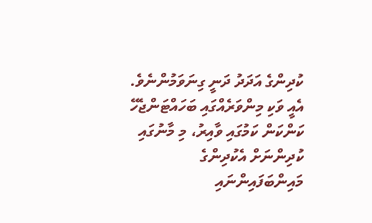ކުދިންގެ އަދަދު ދަނީ ގިނަވަމުންނެވެ. އެއީ ވަކި މިންވަރެއްގައި ބަހައްޓަންޖެހޭ ކަންކަން ކަމުގައި ވާއިރު، މި މާނުގައި ކުދިންނަށް އެކުދިންގެ މައިންބަފައިންނައި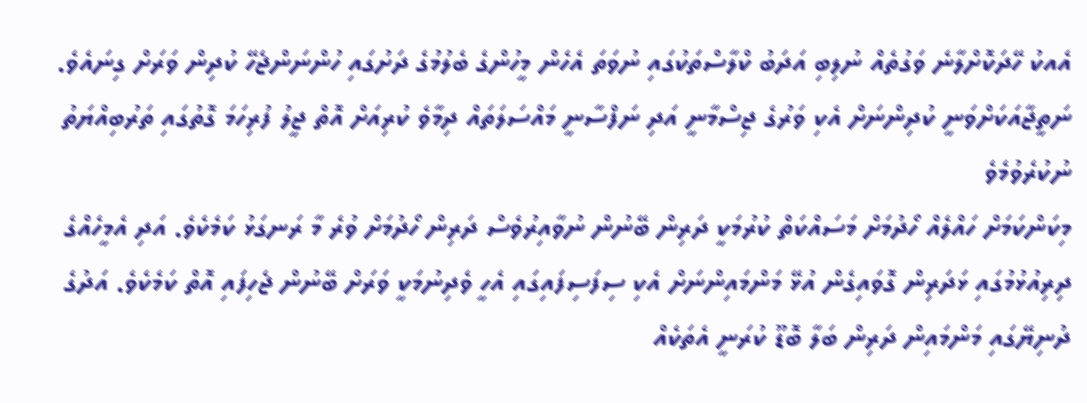އެއކު ހޭދަކޮށްލާނެ ވަގުތެއް ނުލިބި އަދަބު ކްލާސްތަކުގައި ނުވަތަ އެހެން މީހުންގެ ބެލުމުގެ ދަށުގައި ހުންނަންޖެހޭ ކުދިން ވަރަށް ގިނައެވެ. ނަތީޖާއަކަށްވަނީ ކުދިންނަށް އެކި ވަރުގެ ޖިސްމާނީ އަދި ނަފްސާނީ މައްސަލަތައް ދިމާވެ ކުރިއަށް އޮތް ޖީލު ފުރިހަމަ ގޮތުގައި ތަރުބިއްޔަތު ނުކުރެވުމެވެ
މިކަންކަމަށް ހައްލެއް ހޯދުމަށް މަސައްކަތް ކުރުމަކީ ދަރިން ބޭނުން ނުވާއިރުވެސް ދަރިން ހޯދުމަށް ވުރެ މާ ރަނގަޅު ކަމެކެވެ. އަދި އެމީހެއްގެ ދިރިއުޅުމުގައި ޅަދަރިން ގޮވައިގެން އުޅޭ މަންމައިންނަށް އެކި ސިފަސިފައިގައި އެހީ ވެދިނުމަކީ ވަރަށް ބޭނުން ޖެހިފައި އޮތް ކަމެކެވެ. އަދުގެ ދުނިޔޭގައި މަންމައިން ދަރިން ބަލާ ބޮޑޫ ކުރަނީ އެތަކެއް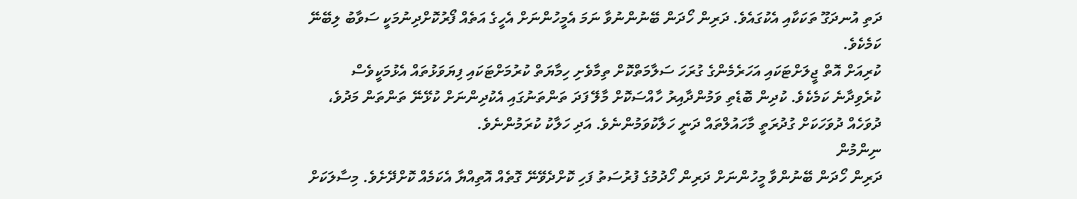ދަތި އުނދަގޫ ތަކަކާއި އެކުގައެވެ. ދަރިން ހޯދަން ބޭނުންނުވާ ނަމަ އެމީހުންނަށް އެހީގެ އަތެއް ފޯރުކޮށްދިނުމަކީ ސަވާބު ލިބޭނޭ ކަމެކެވެ.
ކުރިއަށް އޮތް ޖީލަށްޓަކައި އަހަރެމެންގެ ގުރަހަ ސަލާމަތްކޮށް ތިމާވެށި ހިމާޔަތް ކުރުމަށްޓަކައި ފިޔަވަޅުތައް އެޅުމަކީވެސް ކުރެވިދާނެ ކަމެކެވެ. ކުދިން ބޮޑެތި ވަމުންދާއިރު ހާއްސަކޮށް މާލޭ ފަދަ ތަންތަނުގައި އެކުދިންނަށް ކުޅޭނޭ ތަންތަން މަދުވެ، ދުވަހެއް ދުވަހަކަށް ގުދުރަތީ މާހައުލްތައް ދަނީ ހަލާކުވަމުންނެވެ. އަދި ހަލާކު ކުރަމުންނެވެ.
ނިންމުން
ދަރިން ހޯދަން ބޭނުންވާ މީހުންނަށް ދަރިން ހޯދުމުގެ ފުރުސަތު ފަހި ކޮށްދެވޭނޭ ގޮތެއް އޮތިއްޔާ އެކަމެއް ކޮށްދޭށެވެ. މިސާލަކަށް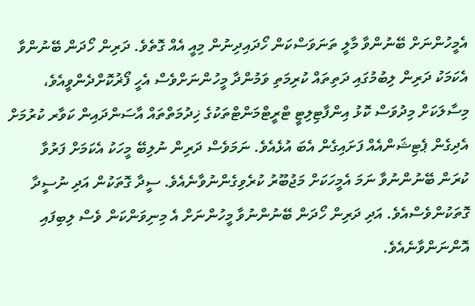އެމީހުންނަށް ބޭނުންވާ މާލީ ތަނަވަސްކަން ހޯދައިދިނުން މިއީ އެއް ގޮތެވެ. ދަރިން ހޯދަން ބޭނުންވާ އެކަމަކު ދަރިން ލިބުމުގައި ދަތިތައް ކުރިމަތި ވަމުންދާ މީހުންނަށްވެސް އެހީ ފޯޜުކޮށްދެންވީއެވެ، މިސާލަކަށް މިދުވަސް ކޮޅު އިންފާޓިލިޓީ ޓްރީޓްމަންޓްތަކުގެ ޚިދުމަތްތައް އާސަންދައިން ކަވާރ ކުރުމަށް އެދިގެން ޕެޓިޝަންއެއް ފަށައިގެން އެބަ އުޅެއެވެ. ނަމަވެސް ދަރިން ނުލިބޭ މީހަކު އެކަމަށް ފަރުވާ ކުރަން ބޭނުންނުވާ ނަމަ އެމީހަކަށް މަޖުބޫރު ކުރެވިގެންނުވާނެއެވެ. ސީދާ ގޮތަކުން އަދި ނުސީދާ ގޮތަކުންވެސްއެވެ. އަދި ދަރިން ހޯދަން ބޭނުންނުވާ މީހުންނަށް އެ މިނިވަންކަން ވެސް ލިބިފައި އޮންނަންވާނެއެވެ.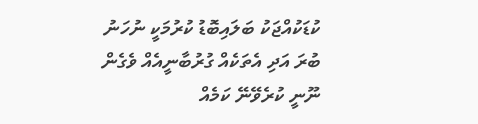ކުޑަކުއްޖަކު ބަލައިބޮޑު ކުރުމަކީ ނުހަނު ބުރަ އަދި އެތަކެއް ގުރުބާނީއެއް ވެގެން ނޫނީ ކުރެވޭނޭ ކަމެއް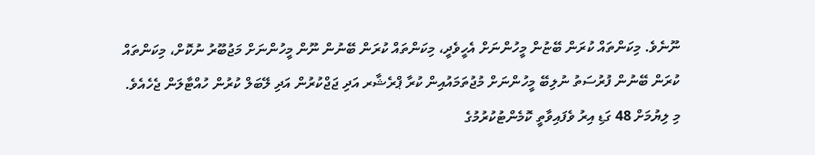ނޫނެވެ. މިކަންތައް ކުރަން ބޭޏުން މީހުންނަށް އެހީވެދީ، މިކަންތައް ކުރަން ބޭނުން ނޫން މީހުންނަށް މަޖުބޫރު ނުކޮށް، މިކަންތައް ކުރަން ބޭނުން ފުރުސަތު ނުލިބޭ މީހުންނަށް މުޖުތަމައުއިން ކުރާ ޕްރެޝާރ އަދި ޖަޖްކުރުން އަދި ލޭބަލް ކުރުން ހުއްޓާލަން ޖެހެއެވެ.
މި ލިޔުމަށް 48 ގަޑި އިރު ވެފައިވާތީ ކޮމެންޓުކުރުމުގެ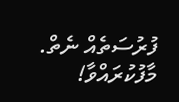ފުރުސަތެއް ނެތް. މާފުކުރައްވާ!